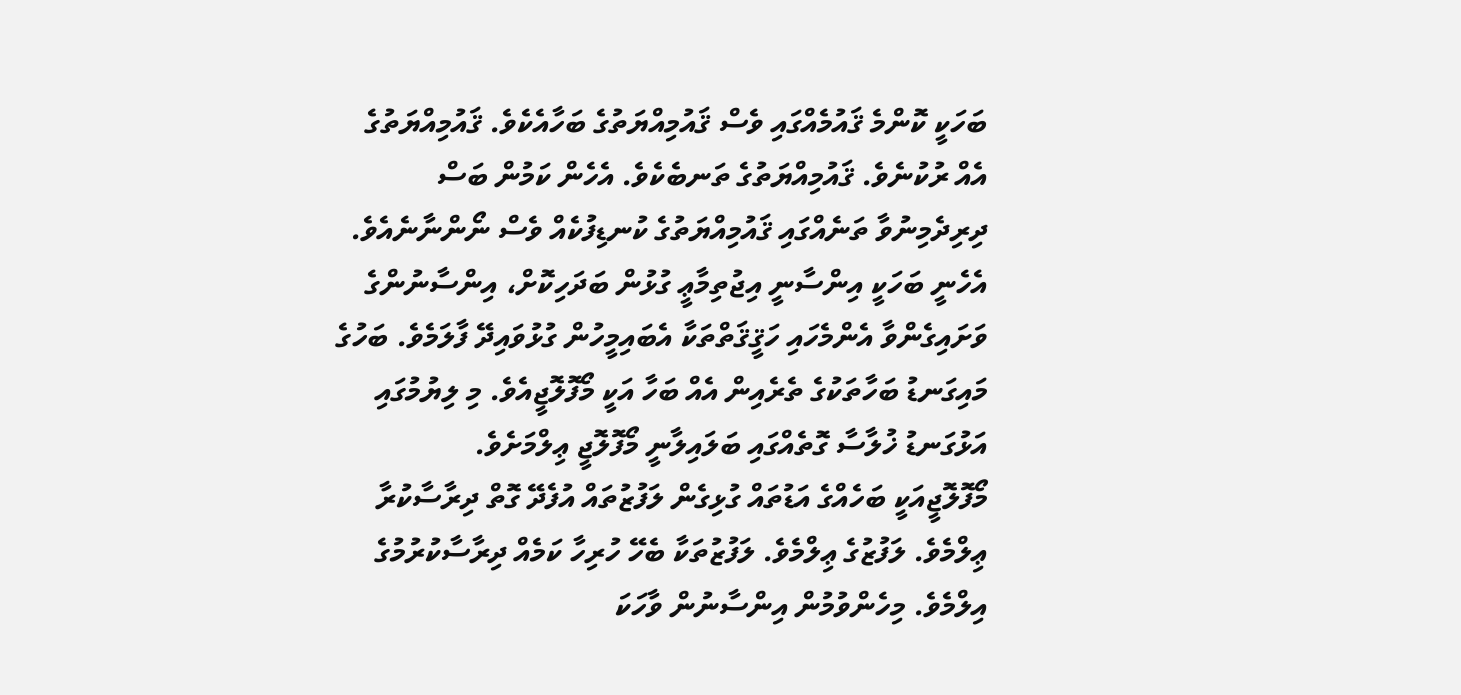ބަހަކީ ކޮންމެ ޤައުމެއްގައި ވެސް ޤައުމިއްޔަތުގެ ބަހާއެކެވެ. ޤައުމިއްޔަތުގެ އެއް ރުކުނެވެ. ޤައުމިއްޔަތުގެ ތަނބެކެވެ. އެހެން ކަމުން ބަސް ދިރިދެމިނުވާ ތަނެއްގައި ޤައުމިއްޔަތުގެ ކުނޑިފުކެއް ވެސް ނޯންނާނެއެވެ. އެހެނީ ބަހަކީ އިންސާނީ އިޖުތިމާޢީ ގުޅުން ބަދަހިކޮށް، އިންސާނުންގެ ވަށައިގެންވާ އެންމެހައި ހަޤީޤަތްތަކާ އެބައިމީހުން ގުޅުވައިދޭ ފާލަމެވެ. ބަހުގެ މައިގަނޑު ބަހާތަކުގެ ތެރެއިން އެއް ބަހާ އަކީ މޯފޮލޮޖީއެވެ. މި ލިޔުމުގައި އަޅުގަނޑު ޚުލާސާ ގޮތެއްގައި ބަލައިލާނީ މޯފޮލޮޖީ ޢިލްމަށެވެ.
މޯފޮލޮޖީއަކީ ބަހެއްގެ އަޑުތައް ގުޅިގެން ލަފުޒުތައް އުފެދޭ ގޮތް ދިރާސާކުރާ ޢިލްމެވެ. ލަފުޒުގެ ޢިލްމެވެ. ލަފުޒުތަކާ ބެހޭ ހުރިހާ ކަމެއް ދިރާސާކުރުމުގެ އިލްމެވެ. މިހެންވުމުން އިންސާނުން ވާހަކަ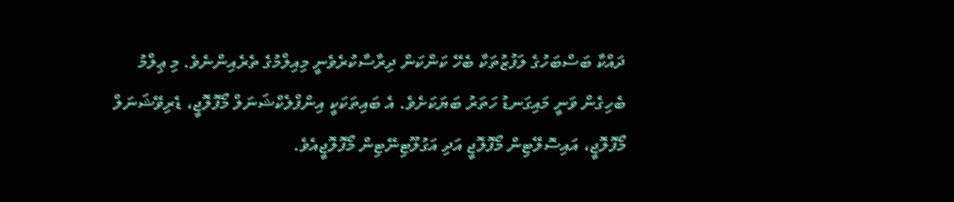ދައްކާ ބަސްބަހުގެ ލަފުޒުތަކާ ބެހޭ ކަންކަން ދިރާސާކުރެވެނީ މިއިލްމުގެ ތެރެއިންނެވެ. މި ޢިލްމު ބެހިގެން ވަނީ މައިގަނޑު ހަތަރު ބަޔަކަށެވެ. އެ ބައިތަކަކީ އިންފްލެކްޝަނަލް މޯފޮލޮޖީ، ޑެރިވޭޝަނަލް މޯފޮލޮޖީ، އައިސޮލޭޓިން މޯފޮލޮޖީ އަދި އަގުލޫޓިނޭޓިން މޯފޮލޮޖީއެވެ.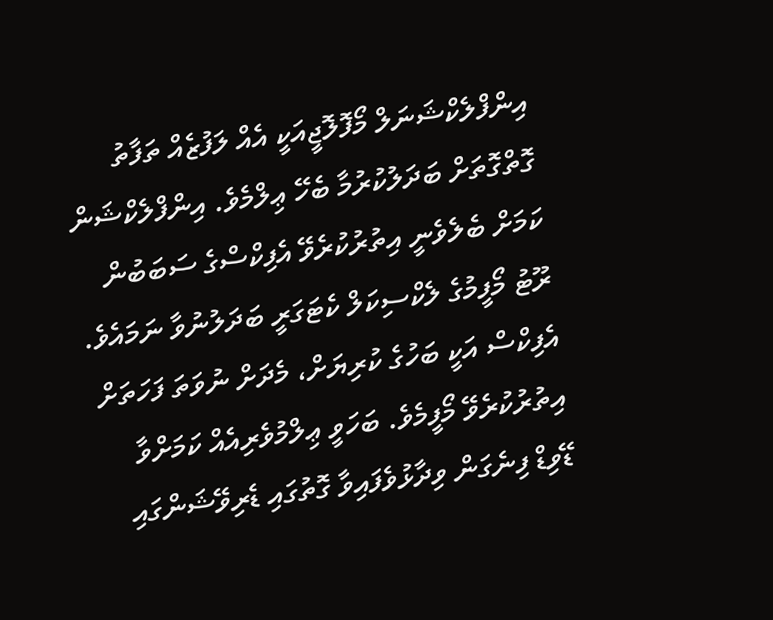އިންފްލެކްޝަނަލް މޯފޮލޮޖީއަކީ އެއް ލަފުޒެއް ތަފާތު ގޮތްގޮތަށް ބަދަލުކުރުމާ ބެހޭ ޢިލްމެވެ. އިންފްލެކްޝަން ކަމަށް ބެލެވެނީ އިތުރުކުރެވޭ އެފިކްސްގެ ސަބަބުން ރޫޓު މޯފީމުގެ ލެކްސިކަލް ކެޓަގަރީ ބަދަލުނުވާ ނަމައެވެ. އެފިކްސް އަކީ ބަހުގެ ކުރިޔަށް، މެދަށް ނުވަތަ ފަހަތަށް އިތުރުކުރެވޭ މޯފީމެވެ. ބަހަވީ ޢިލްމުވެރިއެއް ކަމަށްވާ ޑޭވިޑް ފިނެގަން ވިދާޅުވެފައިވާ ގޮތުގައި ޑެރިވޭޝަންގައި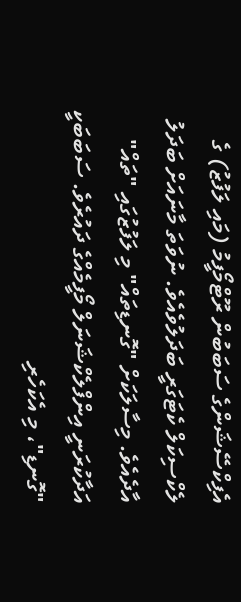އެފިކްސޭޝަންގެ ސަބަބުން ރޫޓްމޯފީމު (މައި ލަފުޒު) ގެ ލެކްސިކަލް ކެޓަގަރީ ބަދަލުވެއެވެ. ނުވަތަ މާނައަށް ބަދަލު އާދެއެވެ. މިސާލަކަށް "ގޮނޑިތައް" މި ލަފުޒުގައި "ތައް" އަދާކުރަނީ އިންފްލެކްޝަނަލް މޯފީމެއްގެ ދައުރެވެ. ސަބަބަކީ "ގޮނޑި"، މި އެކަހެރި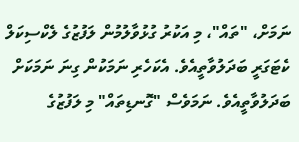ނަމަށް، "ތައް"، މި އަކުރު ގުޅުވާލުމުން ލަފުޒުގެ ލެކްސިކަލް ކެޓަގަރީ ބަދަލުވާތީއެވެ. އެކަހެރި ނަމަކުން ގިނަ ނަމަކަށް ބަދަލުވާތީއެވެ. ނަމަވެސް "ގޮނޑިތައް" މި ލަފުޒުގެ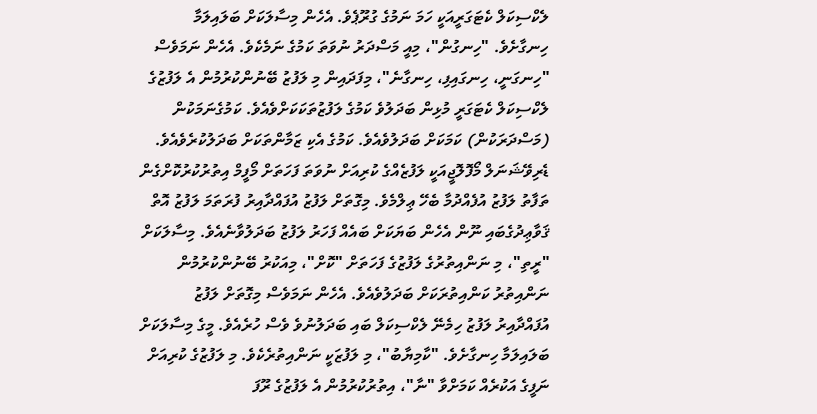ލެކްސިކަލް ކެޓަގަރީއަކީ ހަމަ ނަމުގެ ގުރޫޕެވެ. އެހެން މިސާލަކަށް ބަލައިލަމާ ހިނގާށެވެ. "ހިނގުން"، މިއީ މަސްދަރު ނުވަތަ ކަމުގެ ނަމެކެވެ. އެހެން ނަމަވެސް "ހިނގަނީ، ހިނގައިފި، ހިނގާނެ"، މިފަދައިން މި ލަފުޒު ބޭނުންކުރުމުން އެ ލަފުޒުގެ ލެކްސިކަލް ކެޓަގަރީ މުޅިން ބަދަލުވެ ކަމުގެ ލަފުޒުތަކަކަށްވެއެވެ. ކަމުގެނަމަކުން (މަސްދަރަކުން) ކަމަކަށް ބަދަލުވެއެވެ. ކަމުގެ އެކި ޒަމާންތަކަށް ބަދަލުކުރެވެއެވެ.
ޑެރިވޭޝަނަލް މޯފޮލޮޖީއަކީ ލަފުޒެއްގެ ކުރިއަށް ނުވަތަ ފަހަތަށް މޯފީމް އިތުރުކުރުކޮށްގެން ތަފާތު ލަފުޒު އުފެއްދުމާ ބެހޭ ޢިލްމެވެ. މިގޮތަށް ލަފުޒު އުފައްދާއިރު ފުރަތަމަ ލަފުޒު އޮތް ޤަވާޢިދުގެބައި ނޫން އެހެން ބަޔަކަށް ބައެއް ފަހަރު ލަފުޒު ބަދަލުވާނެއެވެ. މިސާލަކަށް "ރީތި"، މި ނަންއިތުރުގެ ލަފުޒުގެ ފަހަތަށް "ކޮށް"، މިއަކުރު ބޭނުންކުރުމުން ނަންއިތުރު ކަންއިތުރަކަށް ބަދަލުވެއެވެ. އެހެން ނަމަވެސް މިގޮތަށް ލަފުޒު އުފައްދާއިރު ލަފުޒު ހިމެނޭ ލެކްސިކަލް ބައި ބަދަލުނުވެ ވެސް ހުރެއެވެ. މީގެ މިސާލަކަށް ބަލައިލަމާ ހިނގާށެވެ. "ކާމިޔާބު"، މި ލަފުޒަކީ ނަންއިތުރެކެވެ. މި ލަފުޒުގެ ކުރިއަށް ނަފީގެ އަކުރެއް ކަމަށްވާ "ނާ"، އިތުރުކުރުމުން އެ ލަފުޒުގެ ރޫފަ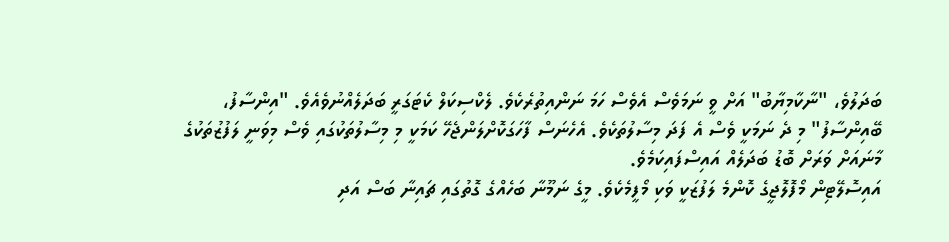ބަދަލުވެ، "ނާކާމިޔާބު" އަށް ވީ ނަމަވެސް އެވެސް ހަމަ ނަންއިތުރެކެވެ. ލެކްސިކަލް ކެޓަގަރީ ބަދަލެއްނުވެއެވެ. "އިންސާފު، ބޭއިންސާފު" މި ދެ ނަމަކީ ވެސް އެ ފަދަ މިސާލުތަކެވެ. އެހެނަސް ފާހަގަކޮށްލަންޖެހޭ ކަމަކީ މި މިސާލުތަކުގައި ވެސް މިވަނީ ލަފުޒުތަކުގެ މާނައަށް ވަރަށް ބޮޑު ބަދަލެއް އައިސްފައިކަމެވެ.
އައިސޮލޭޓިން މޯފޮލޮޖީގެ ކޮންމެ ލަފުޒަކީ ވަކި މޯފީމެކެވެ. މީގެ ނަމޫނާ ބަހެއްގެ ގޮތުގައި ޗައިނާ ބަސް އަދި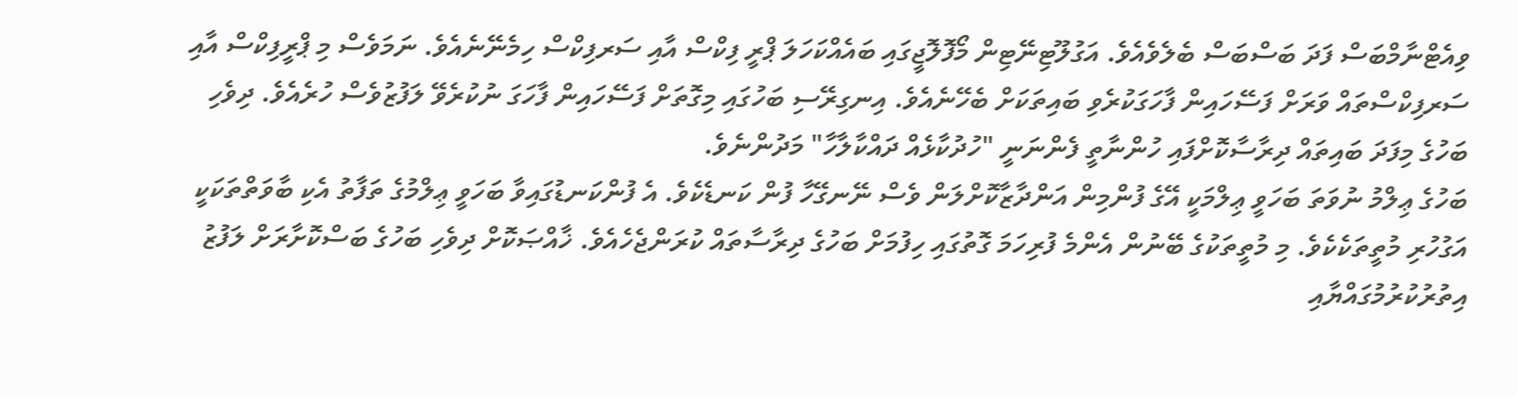ވިއެޓްނާމްބަސް ފަދަ ބަސްބަސް ބެލެވެއެވެ. އަގުލޫޓިނޭޓިން މޯފޮލޮޖީގައި ބައެއްކަހަލަ ޕްރީ ފިކްސް އާއި ސަރފިކްސް ހިމެނޭނެއެވެ. ނަމަވެސް މި ޕްރީފިކްސް އާއި ސަރފިކްސްތައް ވަރަށް ފަސޭހައިން ފާހަގަކުރެވި ބައިތަކަށް ބެހޭނެއެވެ. އިނގިރޭސި ބަހުގައި މިގޮތަށް ފަސޭހައިން ފާހަގަ ނުކުރެވޭ ލަފުޒުވެސް ހުރެއެވެ. ދިވެހި ބަހުގެ މިފަދަ ބައިތައް ދިރާސާކޮށްފައި ހުންނާތީ ފެންނަނީ "ހުދުކާޅެއް ދައްކާލާހާ" މަދުންނެވެ.
ބަހުގެ ޢިލްމު ނުވަތަ ބަހަވީ ޢިލްމަކީ އޭގެ ފުންމިން އަންދާޒާކޮށްލަން ވެސް ނޭނގޭހާ ފުން ކަނޑެކެވެ. އެ ފުންކަނޑުގައިވާ ބަހަވީ ޢިލްމުގެ ތަފާތު އެކި ބާވަތްތަކަކީ އަގުހުރި މުތީތަކެކެވެ. މި މުތީތަކުގެ ބޭނުން އެންމެ ފުރިހަމަ ގޮތުގައި ހިފުމަށް ބަހުގެ ދިރާސާތައް ކުރަންޖެހެއެވެ. ޚާއްޞަކޮށް ދިވެހި ބަހުގެ ބަސްކޮށާރަށް ލަފުޒު އިތުރުކުރުމުގައްޔާއި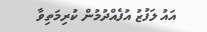އައު ލަފުޒު އުފެއްދުމުން ކުރިމަތިވާ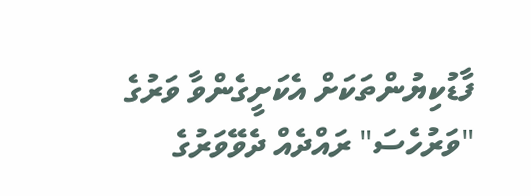ފާޑުކިޔުންތަކަށް އެކަށީގެންވާ ވަރުގެ "ވަރުހެސަ" ރައްދެއް ދެވޭވަރުގެ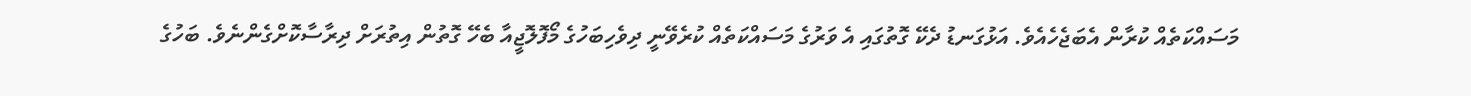މަސައްކަތެއް ކުރާން އެބަޖެހެއެވެ. އަޅުގަނޑު ދެކޭ ގޮތުގައި އެ ވަރުގެ މަސައްކަތެއް ކުރެވޭނީ ދިވެހިބަހުގެ މޯފޮލޮޖީއާ ބެހޭ ގޮތުން އިތުރަށް ދިރާސާކޮށްގެންނެވެ. ބަހުގެ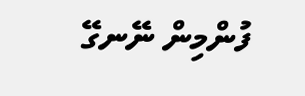ފުންމިން ނޭނގޭ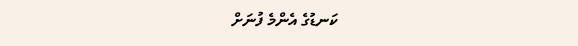ކަނޑުގެ އެންމެ ފުނަށް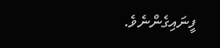ފީނައިގެންނެވެ.